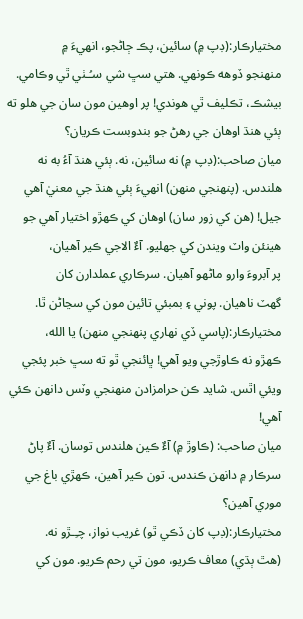مختيارڪار:(ڊپ ۾) سائين، پڪ ڄاڻجو، انهيءَ ۾
منهنجو ڏوهه ڪونهي. هتي سڀ شي سـُـٺي ٿي وڪامي.
بيشڪ، تڪليف ٿي هوندي! پر اوهين مون سان جي هلو ته
ٻئي هنڌ اوهان جي رهڻ جو بندوبست ڪريان؟
ميان صاحب:(ڊپ ۾) نه سائين، نه. ٻئي هنڌ آءُ به نه
هلندس. (پنهنجي منهن) انهيءَ ٻئي هنڌ جي معنيٰ آهي
جيل! (هن کي زور سان) اوهان کي ڪهڙو اختيار آهي جو
هينئن واٽ ويندن کي جهليو. آءٌ الاجي ڪير آهيان،
پر آبروءَ وارو ماڻهو آهيان. سرڪاري عملدارن کان
گهٽ ناهيان. پوني ۽ بمبئي تائين مون کي سڃاڻن ٿا.
مختيارڪار:(پاسي ڏي نهاري پنهنجي منهن) يا الله،
ڪهڙو نه ڪاوڙجي ويو آهي! ڀائنجي ٿو ته سڀ خبر پئجي
ويئي اٿس. شايد ڪن حرامزادن منهنجي وٽس دانهن ڪئي
آهي!
ميان صاحب: (ڪاوڙ ۾) آءٌ ڪين هلندس توسان. آءٌ پاڻ
سرڪار ۾ دانهن ڪندس. تون ڪير آهين، ڪهڙي باغ جي
موري آهين؟
مختيارڪار:(ڊپ کان ڏڪي ٿو) غريب نواز، چـِـڙو نه.
(هٿ ٻڌي) معاف ڪريو، مون تي رحم ڪريو. مون کي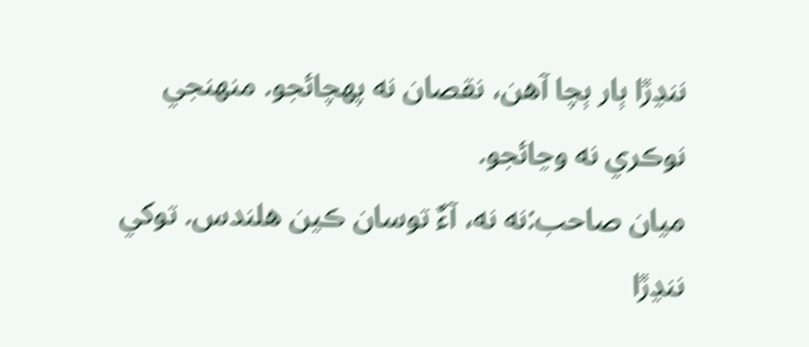ننڍڙا ٻار ٻچا آهن، نقصان نه پهچائجو. منهنجي
نوڪري نه وڃائجو.
ميان صاحب:نه نه، آءٌ توسان ڪين هلندس. توکي ننڍڙا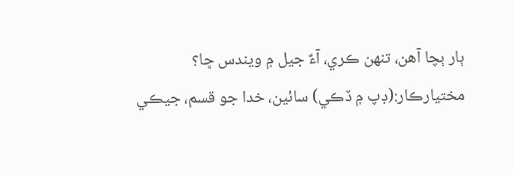ٻار ٻچا آهن، تنهن ڪري، آءٌ جيل ۾ ويندس ڇا؟
مختيارڪار:(ڊپ ۾ ڏڪي) سائين، خدا جو قسم، جيڪي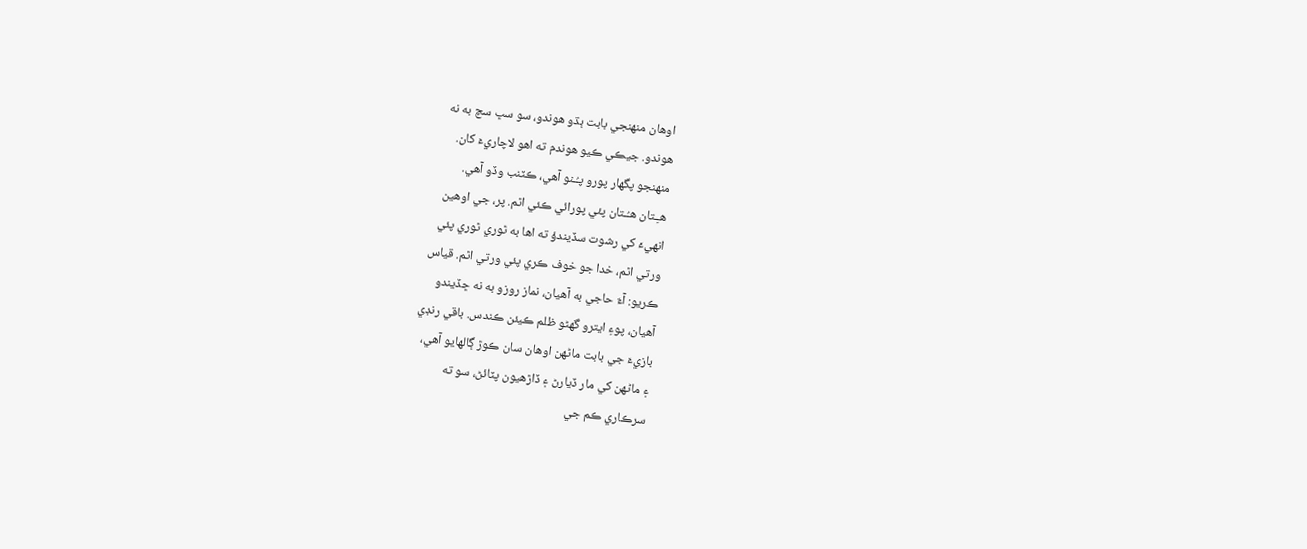اوهان منهنجي بابت ٻڌو هوندو، سو سڀ سچ به نه
هوندو. جيڪي ڪيو هوندم ته اهو لاچاريءَ کان.
منهنجو پگهار پورو پـُـنو آهي، ڪٽنب وڏو آهي.
هـِـتان هـُـتان پئي پورائي ڪئي اٿم. پر، جي اوهين
انهيءَ کي رشوت سڏيندؤ ته اها به ٿوري ٿوري پئي
ورتي اٿم، خدا جو خوف ڪري پئي ورتي اٿم. قياس
ڪريو: آءٌ حاجي به آهيان، نماز روزو به نه ڇڏيندو
آهيان، پوءِ ايترو گهڻو ظلم ڪيئن ڪندس. باقي رنڊي
بازيءَ جي بابت ماڻهن اوهان سان ڪوڙ ڳالهايو آهي،
۽ ماڻهن کي مار ڏيارڻ ۽ ڏاڙهيون پٽائڻ، سو ته
سرڪاري ڪم جي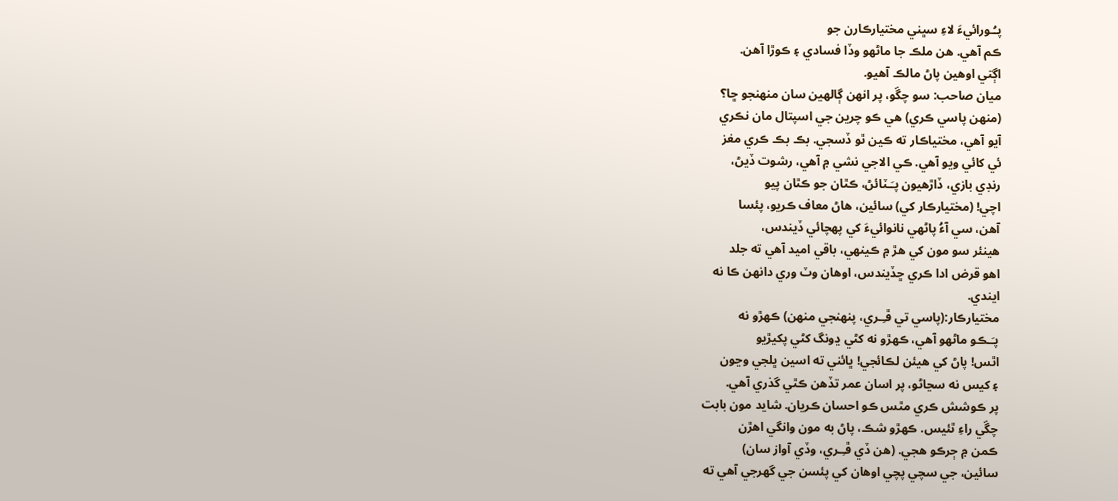پـُـورائيءَ لاءِ سڀني مختيارڪارن جو
ڪم آهي. هن ملڪ جا ماڻهو وڏا فسادي ۽ ڪوڙا آهن.
اڳتي اوهين پاڻ مالڪ آهيو.
ميان صاحب: سو چڱو، پر انهن ڳالهين سان منهنجو ڇا؟
(منهن پاسي ڪري) هي ڪو چرين جي اسپتال مان نڪري
آيو آهي، مختياڪار ته ڪين ٿو ڏسجي. بڪ بڪ ڪري مغز
ئي کائي ويو آهي. ڪي الاجي نشي ۾ آهي، رشوت ڏيڻ،
رنڊي بازي، ڏاڙهيون پـَـٽائڻ، ڪٿان جو ڪٿان پيو
اچي! (مختيارڪار کي) سائين، هاڻ معاف ڪريو، پئسا
آهن، سي آءُ پاڻهي نانوائيءَ کي پهچائي ڏيندس،
هينئر سو مون کي هڙ ۾ ڪينهي، باقي اميد آهي ته جلد
اهو قرض ادا ڪري ڇڏيندس، اوهان وٽ وري دانهن ڪا نه
ايندي.
مختيارڪار:(پاسي تي ڦـِـري، پنهنجي منهن) ڪهڙو نه
پـَـڪو ماڻهو آهي، ڪهڙو نه کڻي ڍونگ کڻي پکيڙيو
اٿس! پاڻ کي هيئن لڪائجي! ڀائني ته اسين ڀلجي وڃون
۽ کيس نه سڃاڻو، پر اسان عمر تڏهن ڪٿي گذري آهي.
پر ڪوشش ڪري مٿس ڪو احسان ڪريان. شايد مون بابت
چڱي راءِ ٿئيس. ڪهڙو شڪ، پاڻ به مون وانگي اهڙن
ڪمن ۾ ڄرڪو هجي. (هن ڏي ڦـِـري، وڏي آواز سان)
سائين، جي سچي پچي اوهان کي پئسن جي گهرجي آهي ته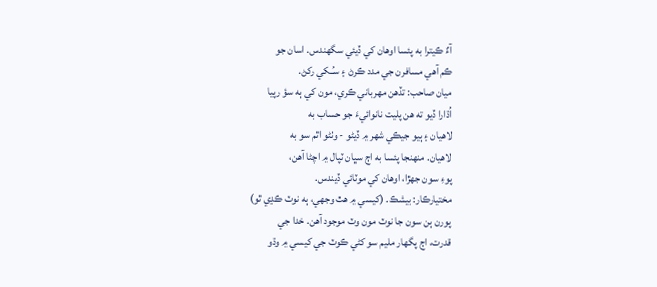آءٌ ڪيترا به پئسا اوهان کي ڏيئي سگهندس. اسان جو
ڪم آهي مسافرن جي مدد ڪرڻ ۽ سـُـکي رکڻ.
ميان صاحب: تڏهن مهرباني ڪري، مون کي ٻه سؤ رپيا
اُڌارا ڏيو ته هن پليت نانوائيءَ جو حساب به
لاهيان ۽ ٻيو جيڪي شهر ۾ ڏيڻو - وٺڻو اٿم سو به
لاهيان. منهنجا پئسا به اڄ سڀان ٽپال ۾ اچڻا آهن،
پوءِ سون جهڙا، اوهان کي موٽائي ڏيندس.
مختيارڪار: بيشڪ. (کيسي ۾ هٿ وجهي، ٻه نوٽ ڪڍي ٿو)
پورن ٻن سون جا نوٽ مون وٽ موجود آهن. خدا جي
قدرت، اڄ پگهار مليم سو کڻي ڪوٽ جي کيسي ۾ وڌو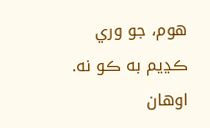هوم، جو وري ڪڍيم به ڪو نه. اوهان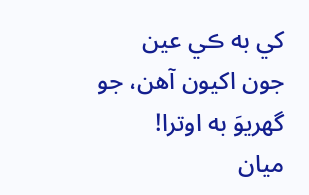کي به ڪي عين
جون اکيون آهن، جو گهريوَ به اوترا!
ميان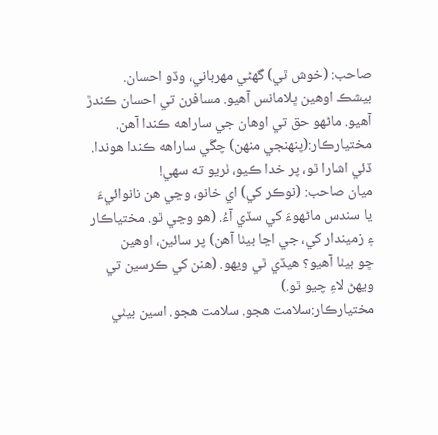صاحب: (خوش ٿي) گهڻي مهرباني، وڏو احسان.
بيشڪ اوهين ڀلامانس آهيو. مسافرن تي احسان ڪندڙ
آهيو. ماڻهو حق تي اوهان جي ساراهه ڪندا آهن.
مختيارڪار:(پنهنجي منهن) چڱي ساراهه ڪندا هوندا.
ڏئي اشارا ٿو، پر خدا ڪيو، ٺريو ته سهي!
ميان صاحب: (نوڪر کي) اي خانو، وڃي هن نانوائيءَ
يا سندس ماڻهوءَ کي سڏي آءُ. (هو وڃي ٿو. مختياڪار
۽ زميندار کي، جي اڃا بيٺا آهن) پر سائين، اوهين
ڇو بيٺا آهيو؟ هيڏي ٿي ويهو. (هنن کي ڪرسين تي
ويهڻ لاءِ چيو ٿو.)
مختيارڪار:سلامت هجو. سلامت هجو. اسين بيٺي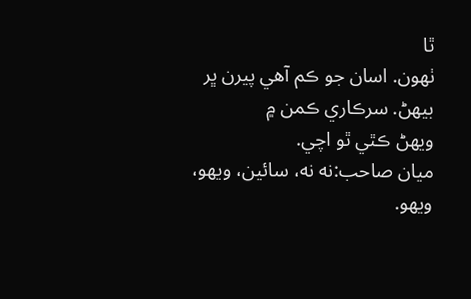ٿا
ٺهون. اسان جو ڪم آهي پيرن ڀر بيهڻ. سرڪاري ڪمن ۾
ويهڻ ڪٿي ٿو اچي.
ميان صاحب:نه نه، سائين، ويهو، ويهو.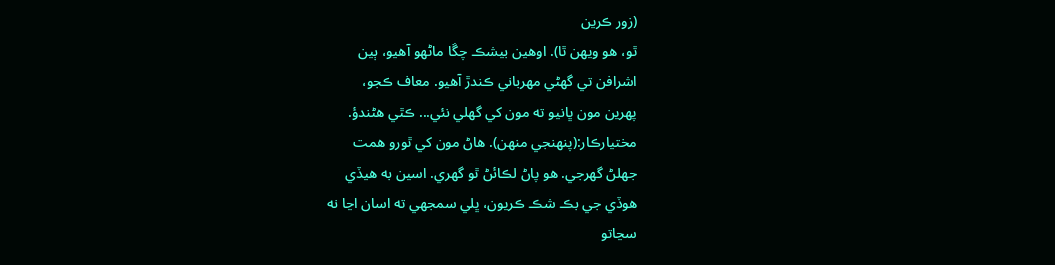(زور ڪرين
ٿو، هو ويهن ٿا). اوهين بيشڪ چڱا ماڻهو آهيو، ٻين
اشرافن تي گهڻي مهرباني ڪندڙ آهيو. معاف ڪجو،
پهرين مون ڀانيو ته مون کي گهلي نئي... ڪٿي هڻندؤ.
مختيارڪار:(پنهنجي منهن). هاڻ مون کي ٿورو همت
جهلڻ گهرجي. هو پاڻ لڪائڻ ٿو گهري. اسين به هيڏي
هوڏي جي بڪ شڪ ڪريون، ڀلي سمجهي ته اسان اڃا نه
سڃاتو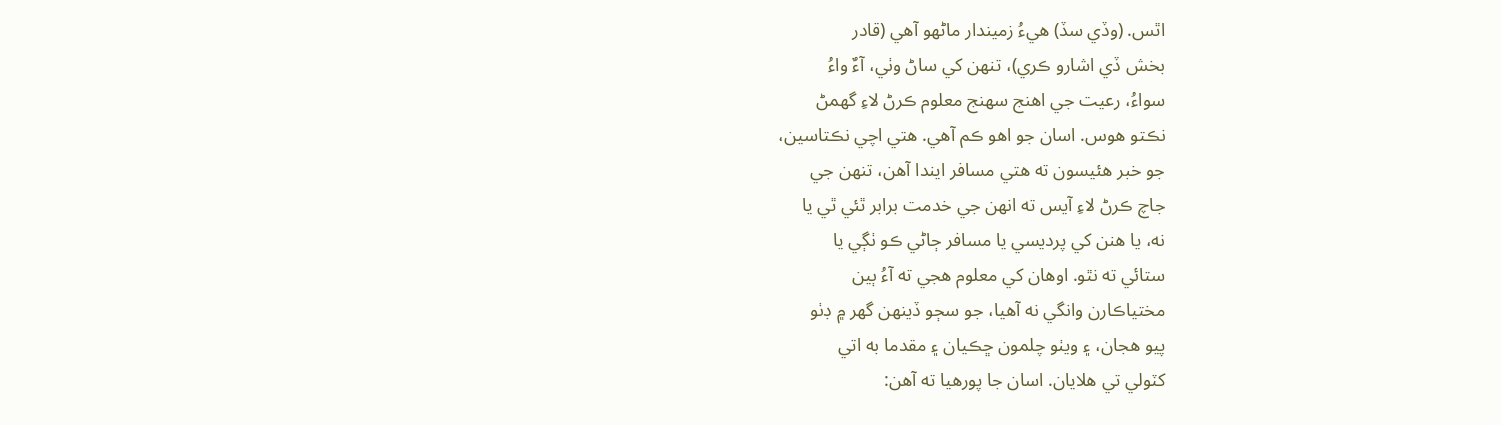اٿس. (وڏي سڏ) هيءُ زميندار ماڻهو آهي (قادر
بخش ڏي اشارو ڪري)، تنهن کي ساڻ وٺي، آءٌ واءُ
سواءُ، رعيت جي اهنج سهنج معلوم ڪرڻ لاءِ گهمڻ
نڪتو هوس. اسان جو اهو ڪم آهي. هتي اچي نڪتاسين،
جو خبر هئيسون ته هتي مسافر ايندا آهن، تنهن جي
جاچ ڪرڻ لاءِ آيس ته انهن جي خدمت برابر ٿئي ٿي يا
نه، يا هنن کي پرديسي يا مسافر ڄاڻي ڪو ٺڳي يا
ستائي ته نٿو. اوهان کي معلوم هجي ته آءُ ٻين
مختياڪارن وانگي نه آهيا، جو سڄو ڏينهن گهر ۾ ڊٺو
پيو هجان، ۽ ويٺو چلمون ڇڪيان ۽ مقدما به اتي
کٽولي تي هلايان. اسان جا پورهيا ته آهن: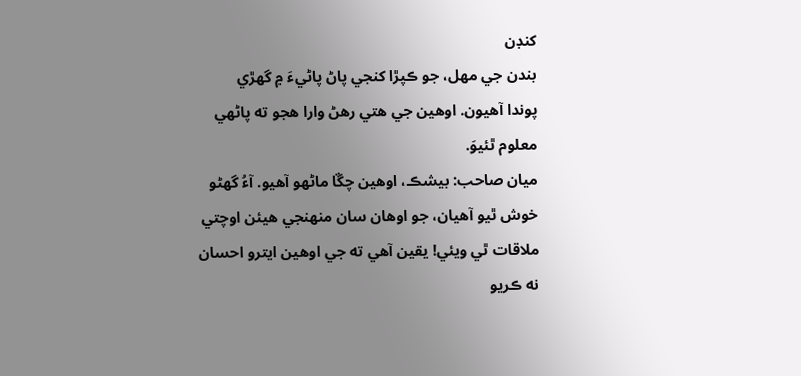کنڊن
بندن جي مهل، جو ڪپڙا کنجي پاڻ پاڻيءَ ۾ گهڙي
پوندا آهيون. اوهين جي هتي رهڻ وارا هجو ته پاڻهي
معلوم ٿئيوَ.
ميان صاحب: بيشڪ، اوهين چڱا ماڻهو آهيو. آءُ گهڻو
خوش ٿيو آهيان، جو اوهان سان منهنجي هيئن اوچتي
ملاقات ٿي ويئي! يقين آهي ته جي اوهين ايترو احسان
نه ڪريو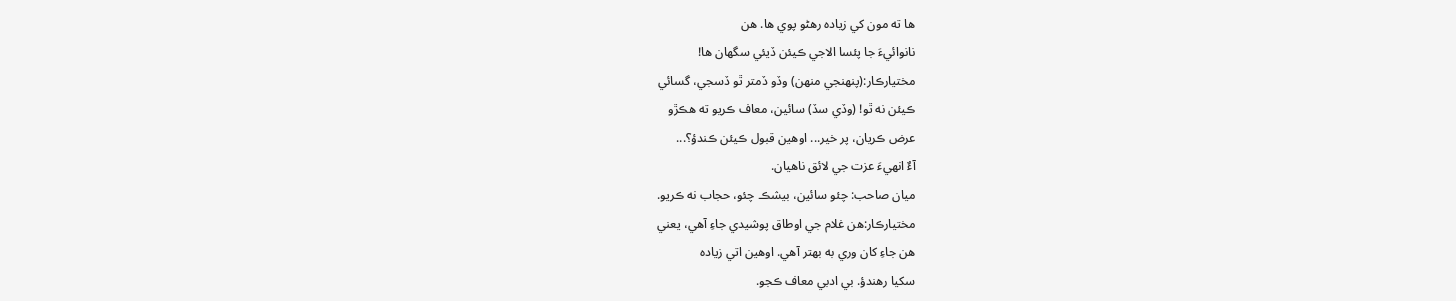ها ته مون کي زياده رهڻو پوي ها. هن
نانوائيءَ جا پئسا الاجي ڪيئن ڏيئي سگهان ها!
مختيارڪار:(پنهنجي منهن) وڏو ڏمتر ٿو ڏسجي، گسائي
ڪيئن نه ٿو! (وڏي سڏ) سائين، معاف ڪريو ته هڪڙو
عرض ڪريان، پر خير... اوهين قبول ڪيئن ڪندؤ؟...
آءٌ انهيءَ عزت جي لائق ناهيان.
ميان صاحب: چئو سائين، بيشڪ چئو، حجاب نه ڪريو.
مختيارڪار:هن غلام جي اوطاق پوشيدي جاءِ آهي، يعني
هن جاءِ کان وري به بهتر آهي. اوهين اتي زياده
سکيا رهندؤ. بي ادبي معاف ڪجو.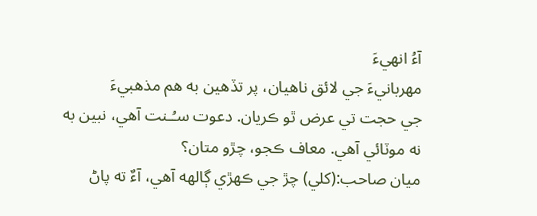آءُ انهيءَ
مهربانيءَ جي لائق ناهيان، پر تڏهين به هم مذهبيءَ
جي حجت تي عرض ٿو ڪريان. دعوت سـُـنت آهي، نبين به
نه موٽائي آهي. معاف ڪجو، چڙو متان؟
ميان صاحب:(کلي) چڙ جي ڪهڙي ڳالهه آهي، آءٌ ته پاڻ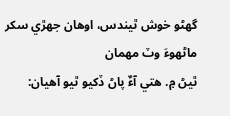گهڻو خوش ٿيندس، اوهان جهڙي سکر ماڻهوءَ وٽ مهمان
ٿيڻ ۾. هتي آءٌ پاڻ ڏکيو ٿيو آهيان: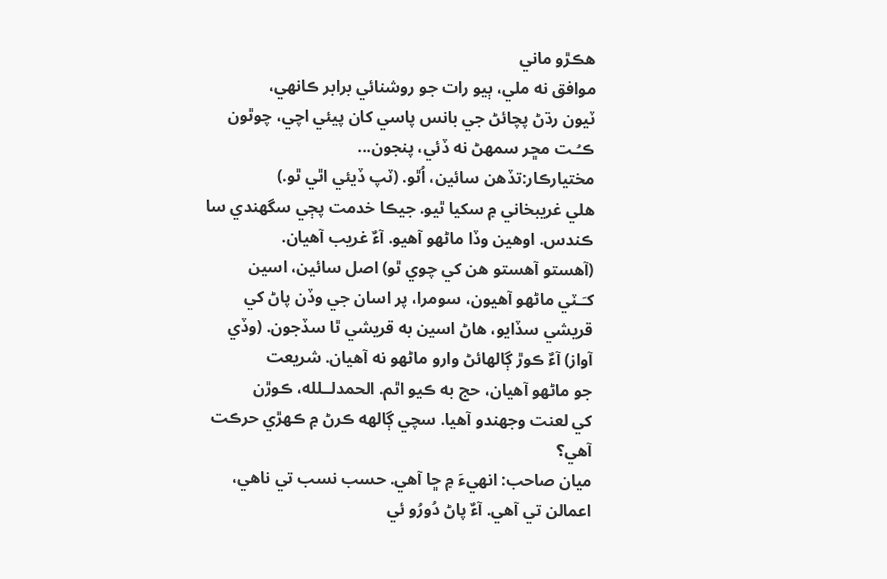هڪڙو ماني
موافق نه ملي، ٻيو رات جو روشنائي برابر ڪانهي،
ٽيون رڌڻ پچائڻ جي بانس پاسي کان پيئي اچي، چوٿون
ڪـُـت مڇر سمهڻ نه ڏئي، پنجون...
مختيارڪار:تڏهن سائين، اُٿو. (ٽپ ڏيئي اٿي ٿو.)
هلي غريبخاني ۾ سکيا ٿيو. جيڪا خدمت پڄي سگهندي سا
ڪندس. اوهين وڏا ماڻهو آهيو. آءٌ غريب آهيان.
(آهستو آهستو هن کي چوي ٿو) اصل سائين، اسين
کـَـٽي ماڻهو آهيون، سومرا، پر اسان جي وڏن پاڻ کي
قريشي سڏايو، هاڻ اسين به قريشي ٿا سڏجون. (وڏي
آواز) آءٌ ڪوڙ ڳالهائڻ وارو ماڻهو نه آهيان. شريعت
جو ماڻهو آهيان، حج به ڪيو اٿم. الحمدلــلله، ڪوڙن
کي لعنت وجهندو آهيا. سچي ڳالهه ڪرڻ ۾ ڪهڙي حرڪت
آهي؟
ميان صاحب: انهيءَ ۾ ڇا آهي. حسب نسب تي ناهي،
اعمالن تي آهي. آءٌ پاڻ دُورُو ئي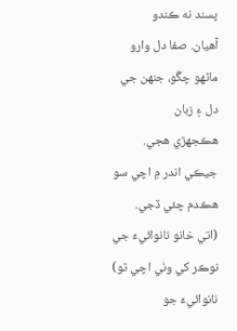پسند نه ڪندو
آهيان. صفا دل وارو ماڻهو چڱو، جنهن جي دل ۽ زبان
هڪجهڙي هجي. جيڪي اندر ۾ اچي سو هڪدم چئي ڏجي.
(اتي خانو نانوائيءَ جي نوڪر کي وٺي اچي ٿو)
نانوائيءَ جو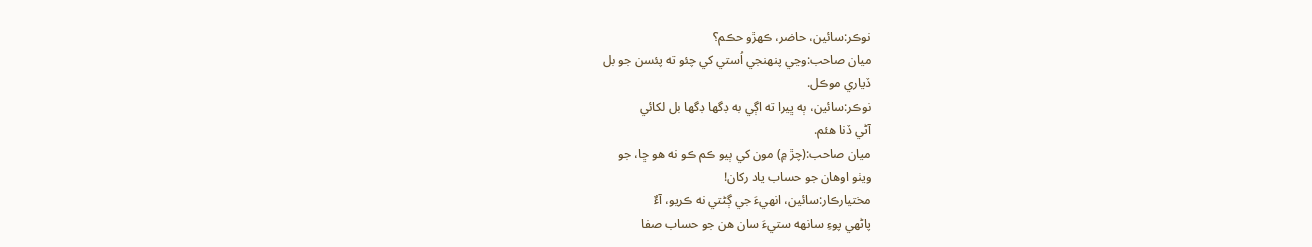نوڪر:سائين، حاضر، ڪهڙو حڪم؟
ميان صاحب:وڃي پنهنجي اُستي کي چئو ته پئسن جو بل
ڏياري موڪل.
نوڪر:سائين، ٻه ڀيرا ته اڳي به ڊگها ڊگها بل لکائي
آڻي ڏنا هئم.
ميان صاحب:(چڙ ۾) مون کي ٻيو ڪم ڪو نه هو ڇا، جو
ويٺو اوهان جو حساب ياد رکان!
مختيارڪار:سائين، انهيءَ جي ڳڻتي نه ڪريو، آءٌ
پاڻهي پوءِ سانهه ستيءَ سان هن جو حساب صفا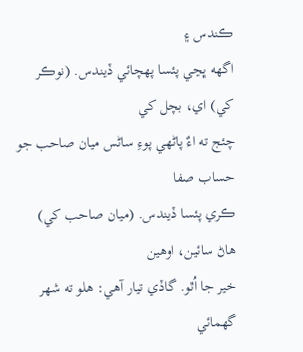ڪندس ۽
اگهه ڀڃي پئسا پهچائي ڏيندس. (نوڪر کي) اي، بچل کي
چئج ته اءٌ پاڻهي پوءِ ساڻس ميان صاحب جو حساب صفا
ڪري پئسا ڏيندس. (ميان صاحب کي) هاڻ سائين، اوهين
خير جا اُٿو. گاڏي تيار آهي: هلو ته شهر گهمائي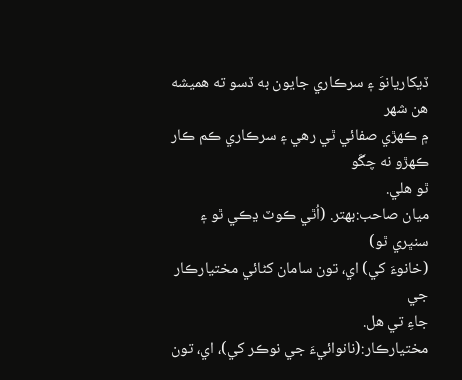ڏيکاريانوَ ۽ سرڪاري جايون به ڏسو ته هميشه هن شهر
۾ ڪهڙي صفائي ٿي رهي ۽ سرڪاري ڪم ڪار ڪهڙو نه چڱو
ٿو هلي.
ميان صاحب:بهتر. (اُٿي ڪوٽ ڍڪي ٿو ۽ سنڀري ٿو)
(خانوءَ کي) اي، تون سامان کڻائي مختيارڪار جي
جاءِ تي هل.
مختيارڪار:(نانوائيءَ جي نوڪر کي)، اي، تون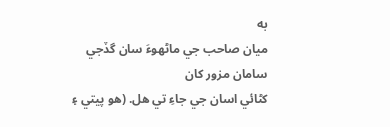به
ميان صاحب جي ماڻهوءَ سان گڏجي سامان مزور کان
کڻائي اسان جي جاءِ تي هل. (هو پيتي ۽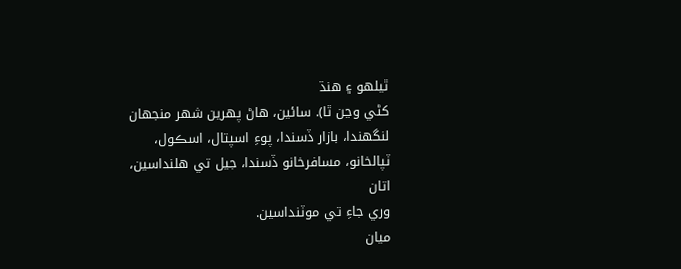ٿيلهو ۽ هنڌ
کڻي وڃن ٿا). سائين، هاڻ پهرين شهر منجهان
لنگهندا، بازار ڏسندا، پوءِ اسپتال، اسڪول،
ٽپالخانو، مسافرخانو ڏسندا، جيل تي هلنداسين، اتان
وري جاءِ تي موٽنداسين.
ميان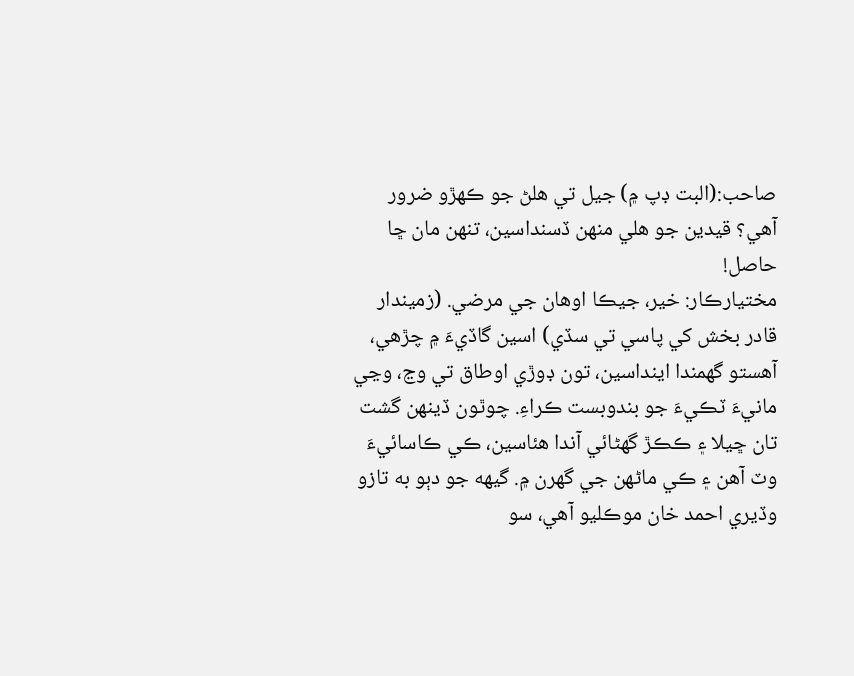صاحب:(البت ڊپ ۾) جيل تي هلڻ جو ڪهڙو ضرور
آهي؟ قيدين جو هلي منهن ڏسنداسين، تنهن مان ڇا
حاصل!
مختيارڪار: خير، جيڪا اوهان جي مرضي. (زميندار
قادر بخش کي پاسي تي سڏي) اسين گاڏيءَ ۾ چڙهي،
آهستو گهمندا اينداسين، تون ڊوڙي اوطاق تي وڃ، وڃي
مانيءَ ٽڪيءَ جو بندوبست ڪراءِ. چوٿون ڏينهن گشت
تان ڇيلا ۽ ڪڪڙ گهڻائي آندا هئاسين، ڪي ڪاسائيءَ
وٽ آهن ۽ ڪي ماڻهن جي گهرن ۾. گيهه جو دٻو به تازو
وڏيري احمد خان موڪليو آهي، سو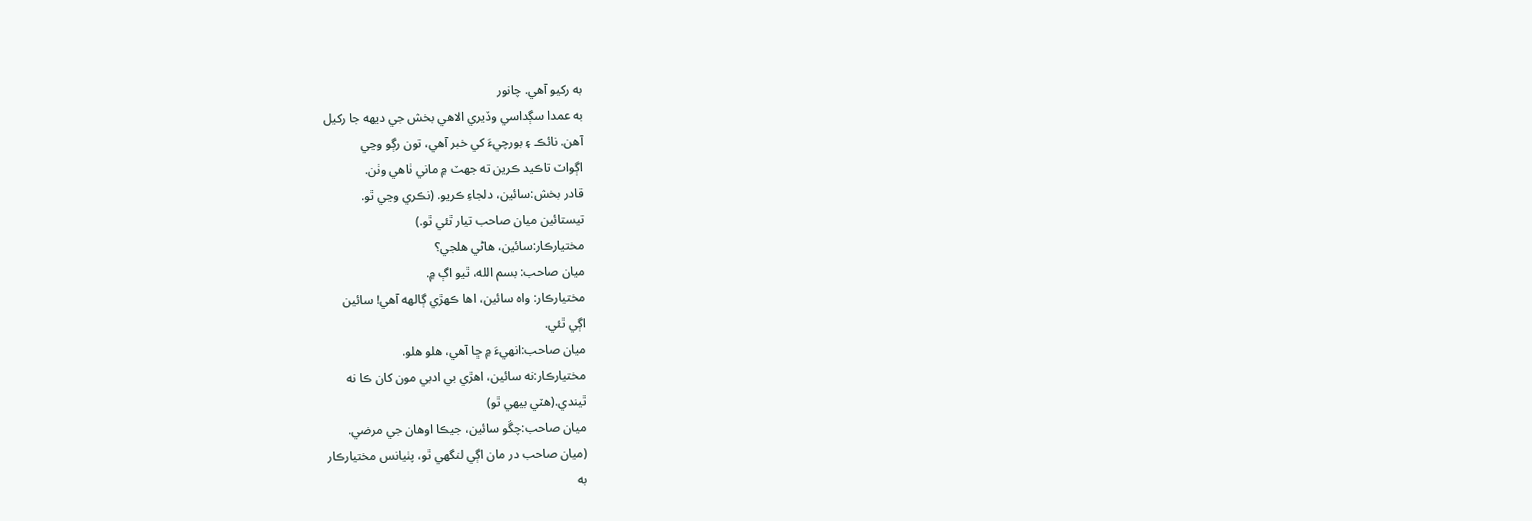به رکيو آهي. چانور
به عمدا سڳداسي وڏيري الاهي بخش جي ديهه جا رکيل
آهن. نائڪ ۽ بورچيءَ کي خبر آهي، تون رڳو وڃي
اڳواٽ تاڪيد ڪرين ته جهٽ ۾ ماني ٺاهي وٺن.
قادر بخش:سائين، دلجاءِ ڪريو. (نڪري وڃي ٿو.
تيستائين ميان صاحب تيار ٿئي ٿو.)
مختيارڪار:سائين، هاڻي هلجي؟
ميان صاحب: بسم الله، ٿيو اڳ ۾.
مختيارڪار: واه سائين، اها ڪهڙي ڳالهه آهي! سائين
اڳي ٿئي.
ميان صاحب:انهيءَ ۾ ڇا آهي، هلو هلو.
مختيارڪار:نه سائين، اهڙي بي ادبي مون کان ڪا نه
ٿيندي.(هٽي بيهي ٿو)
ميان صاحب:چڱو سائين، جيڪا اوهان جي مرضي.
(ميان صاحب در مان اڳي لنگهي ٿو، پٺيانس مختيارڪار
به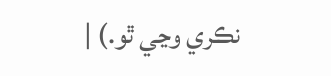نڪري وڃي ٿو.) |